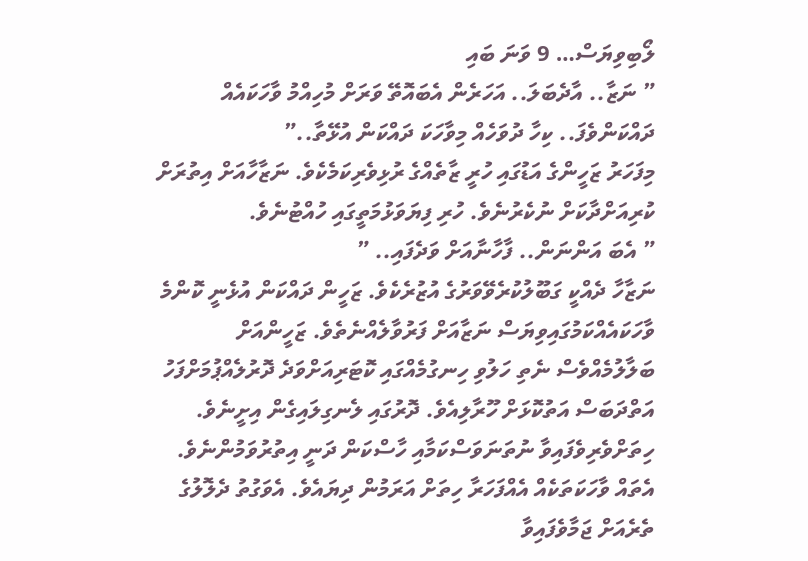ލޯބިވިޔަސް… 9 ވަނަ ބައި
” ނަޒާ.. އާދެބަލަ.. އަހަރެން އެބައޮތޭ ވަރަށް މުހިއްމު ވާހަކައެއް ދައްކަންވެފަ.. ކިހާ ދުވަހެއް މިވާހަކަ ދައްކަން އުޅޭތާ..”
މިފަހަރު ޒަހީންގެ އަޑުގައި ހުރީ ޒާތެއްގެ ރުޅިވެރިކަމެކެވެ. ނަޒާހާއަށް އިތުރަށް ކުރިއަށްދާކަށް ނުކެރުނެވެ. ހުރި ފިޔަވަޅުމަތީގައި ހުއްޓުނެވެ.
” އެބަ އަންނަން.. ފާހާނާއަށް ވަދެފައި.. ”
ނަޒާހާ ދެއްކީ ގަބޫލުކުރެވޭވަރުގެ އުޒުރެކެވެ. ޒަހީން ދައްކަން އުޅެނީ ކޮންމެ ވާހަކައެއްކަމުގައިވިޔަސް ނަޒާއަށް ފަރުވާލެއްނެތެވެ. ޒަހީންއަށް ބަލާލުމެއްވެސް ނެތި ހަލުވި ހިނގުމެއްގައި ކޮޓަރިއަށްވަދެ ދޮރުލެއްޕުމަށްފަހު އަތްދަބަސް އަތުކޮޅަށް ހޫރާލިއެވެ. ދޮރުގައި ލެނގިލައިގެން އިށީނެވެ. ހިތަށްވެރިވެފައިވާ ނުތަނަވަސްކަމާއި ހާސްކަން ދަނީ އިތުރުވަމުންނެވެ. އެތައް ވާހަކަތަކެއް އެއްފަހަރާ ހިތަށް އަރަމުން ދިޔައެވެ. އެވަގުތު ދެލޮލުގެ ތެރެއަށް ޖަމާވެފައިވާ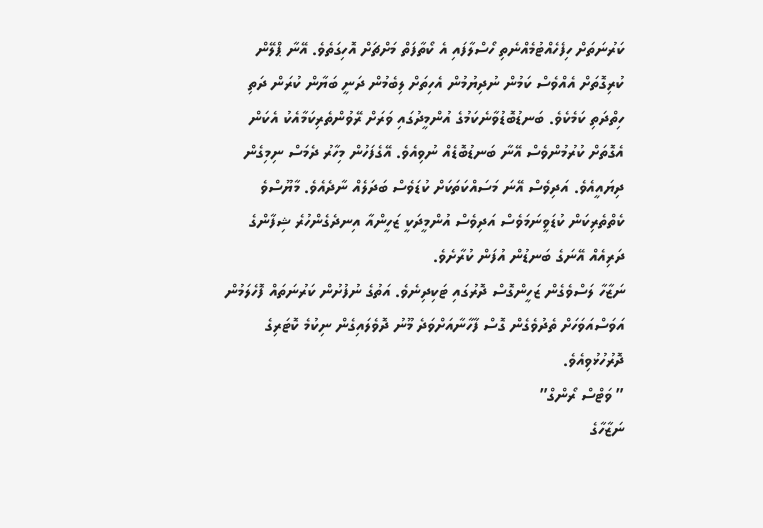ކަރުނަތަށް ހިފެހެއްޓުމެއްނެތި ހޯސްލާފައި އެ ކޯތާފަތް މަށްޗަށް އޮހިގަތެވެ. އޭނާ ޕްލޭން ކުރިގޮތަށް އެއްވެސް ކަމުން ނުދިޔުމުން އެހިތަށް ލިބެމުން ދަނީ ބަޔާން ކުރަން ދަތި ހިތްދަތި ކަމެކެވެ. ބަނޑުބޮޑުވާނެކަމުގެ އުންމީދުގައި ވަރަށް ރޭވުންތެރިކަމާއެކު އެކަން އެގޮތަށް ކުރުމުންވެސް އޭނާ ބަނޑުބޮޑެއް ނުވިއެވެ. އޭގެފަހުން މިހާރު ދެމަސް ނިމިގެން ދިޔައީއެވެ. އަދިވެސް އޭނަ މަސައްކަތަކަށް ކުޑަވެސް ބަދަލެއް ނާދެއެވެ. މާޔޫސްވެ ކެތްތެރިކަން ކުޑަވީނަމަވެސް އަދިވެސް އުންމީދަކީ ޒަހީންއާ އިނދެގެންހުރެ ޝިފާންގެ ދަރިއެއް އޭނަގެ ބަނޑުން އުފަން ކުރާށެވެ.
ނަޒާހާ ލަސްވެގެން ޒަހީންގޮސް ދޮރުގައި ޓަކިދިނެވެ. އަތުގެ ނުފުށުން ކަރުނަތައް ފޮހެލަމުން އަވަސްއަވަހަށް ތެދުވެގެން ގޮސް ފާހާނާއަށްވަދެ މޫނު ދޮވެލައިގެން ނިކުމެ ކޮޓަރިގެ ދޮރުހުޅުވިއެވެ.
” ވަޓްސް ރޯންގް”
ނަޒާހާގެ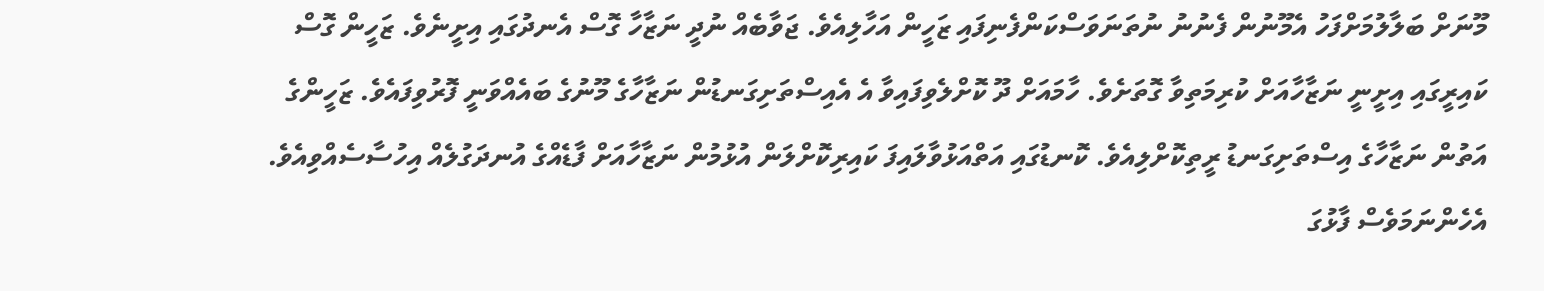މޫނަށް ބަލާލުމަށްފަހު އެމޫނުން ފެނުނު ނުތަނަވަސްކަންފެނިފައި ޒަހީން އަހާލިއެވެ. ޖަވާބެއް ނުދީ ނަޒާހާ ގޮސް އެނދުގައި އިށީނެވެ. ޒަހީން ގޮސް ކައިރީގައި އިށީނީ ނަޒާހާއަށް ކުރިމަތިވާ ގޮތަށެވެ. ހާމައަށް ދޫ ކޮށްލެވިފައިވާ އެ އެއިސްތަށިގަނޑުން ނަޒާހާގެ މޫނުގެ ބައެއްވަނީ ފޮރުވިފައެވެ. ޒަހީންގެ އަތުން ނަޒާހާގެ އިސްތަށިގަނޑު ރީތިކޮށްލިއެވެ. ކޮނޑުގައި އަތްއަޅުވާލައިފަ ކައިރިކޮށްލަން އުޅުމުން ނަޒާހާއަށް ފާޑެއްގެ އުނދަގުލެއް އިހުސާސެއްވިއެވެ. އެހެންނަމަވެސް ފާޅުގަ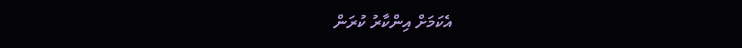އެކަމަށް އިންކާރު ކުރަން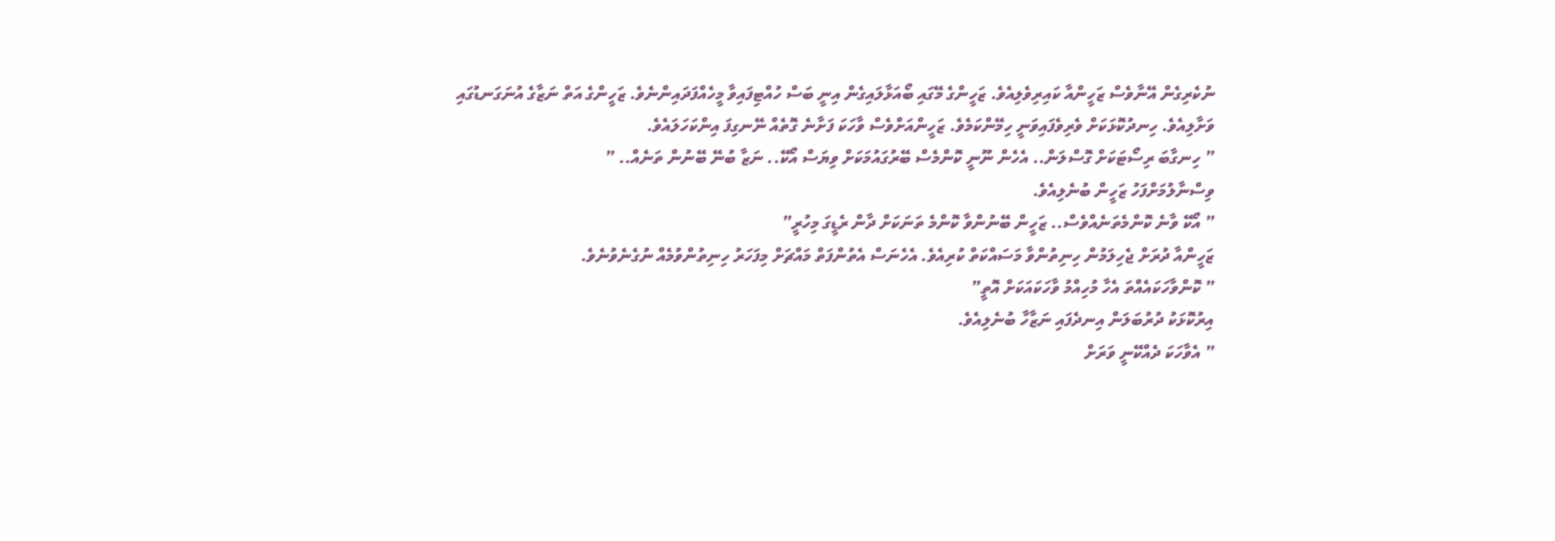ނުކެރިގެން އޭނާވެސް ޒަހީންއާ ކައިރިވެލިއެވެ. ޒަހީންގެ މޭގައި ބޯއަޅާލައިގެން އިނީ ބަސް ހުއްޓިފައިވާ މީހެއްފަދައިންނެވެ. ޒަހީންގެ އަތް ނަޒާގެ އުނަގަނޑުގައި ވަށާލިއެވެ. ހިނދުކޮޅަކަށް ވެރިވެފައިވަނީ ހިމޭންކަމެވެ. ޒަހީންއަށްވެސް ވާހަކަ ފަށާނެ ގޮތެއް ނޭނގިފަ އިންކަހަލައެވެ.
” ހިނގާބަ ރިސޯޓަކަށް ގޮސްލަން.. އެހެން ނޫނީ ކޮންމެސް ބޭރުގައުމަކަށް ވިޔަސް އޯކޭ.. ނަޒާ ބުނޭ ބޭނުން ތަނެއް.. ”
ވިސްނާލުމަށްފަހު ޒަހީން ބުނެލިއެވެ.
” އޯކޭ ވާނެ ކޮންމެތަނެއްވެސް.. ޒަހީން ބޭނުންވާ ކޮންމެ ތަނަކަށް ދާން ރެޑީގަ މިހުރީ”
ޒަހީންއާ ދުރަށް ޖެހިލަމުން ހިނިތުންވާ މަސައްކަތް ކުރިއެވެ. އެހެނަސް އެތުންފަތް މައްޗަށް މިފަހަރު ހިނިތުންވުމެއް ނުގެނެވުނެވެ.
” ކޮންވާހަކައެއްތަ އެހާ މުހިއްމު ވާހަކައަކަށް އޮތީ”
އިރުކޮޅަކު ދުރުބަލަން އިނދެފައި ނަޒާހާ ބުނެލިއެވެ.
” އެވާހަކަ ދެއްކޭނީ ވަރަށް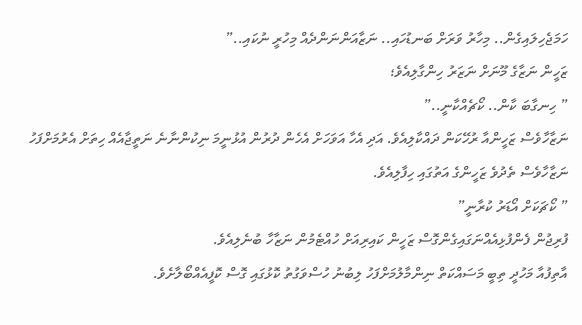ހަމަޖެހިލައިގެން.. މިހާރު ވަރަށް ބަނޑުހައި.. ނަޒާއަންނަންދެއް މިހުރީ ނުކައި..”
ޒަހީން ނަޒާގެ މޫނަށް ނަޒަރު ހިންގާލިއެވެ؛
” ހިނގާބަ ކާން.. ކޯޗެއްކާނީ..”
ނަޒާހާވެސް ޒަހީންއާ ރުހޭކަން ދައްކާލިއެވެ. އަދި އެހާ އަވަހަށް އެހެން ދުރުން އުޅުނީމަ ނިކުންނާނެ ނަތީޖާއެއް ހިތަށް އެރުމަށްފަހު ނަޒާހާވެސް ތެދުވެ ޒަހީންގެ އަތުގައި ހިފާލިއެވެ.
” ކޯޗަކަށް އޯޑަރު ކުރާނީ”
ފުރިޖުން ފެންފުޅިއެއްނަގައިގެންގޮސް ޒަހީން ކައިރިއަށް ހުއްޓެމުން ނަޒާހާ ބުނެލިއެވެ.
އާތިފުއާ މަހުދީ ތިބީ މަސައްކަތް ނިންމާލުމަށްފަހު ލިބުނު ހުސްވަގުތު ކޮޅުގައި ގޮސް ކޮފީއެއްބޯލާށެވެ.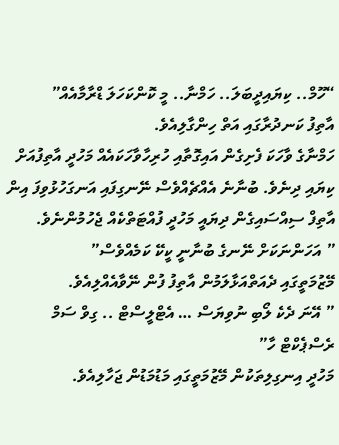“ހޫމް.. ކިޔައިދީބަލަ.. ހަމްނާ.. މީ ކޮންކަހަލަ ޑްރާމާއެއް”
އާތިފު ކަނދުރާގައި އަތް ހިންގާލިއެވެ.
ހަމްނާގެ ވާހަކަ ފެށިގެން އައިގޮތާއި ހުރިހާވާހަކައެއް މަހުދީ އާތިފުއަށް ކިޔައި ދިނެވެ. ބުނާނެ އެއްޗެއްވެސް ނޭނގިފައި އަނގަހުޅުވިފަ އިން އާތިފް ސިއްސައިގެން ދިޔައީ މަހުދީ ފުއްޓަތްކެއް ޖެހުމުންނެވެ.
” އަހަންނަކަށް ނޭނގެ ބުނާނީ ކީކޭ ކަމެއްވެސް”
މޭޒުމަތީގައި ދެއަތްއަޅާލަމުން އާތިފު ފުން ނޭވާއެއްލިއެވެ.
” އޭނަ ދެކެ ލޯބި ނުވިޔަސް … އެޓްލީސްޓް .. ގިވް ސަމް ރެސްޕެކްޓް ހާ”
މަހުދީ އިނގިލިތަކުން މޭޒުމަތީގައި މަޑުމަޑުން ޖަހާލިއެވެ.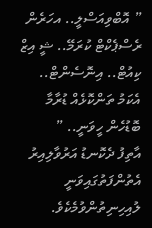” އޮބްވިއަސްލީ.. އހަރެން ރެސްޕެކްޓް ކުރަމޭ.. ޝީ އިޒް ކިއުޓް.. އިނޮސެންޓް.. އެކަމު ތަންކޮޅެއް ޑުރާމާ ބޮޑުހެން ހީވަނީ.. ”
އާތިފު ދެކޮނޑު އަރުވާލިއިރު އެތުންފަތުގައިވަނީ ލުއިހިނިތުންވުމެކެވެ.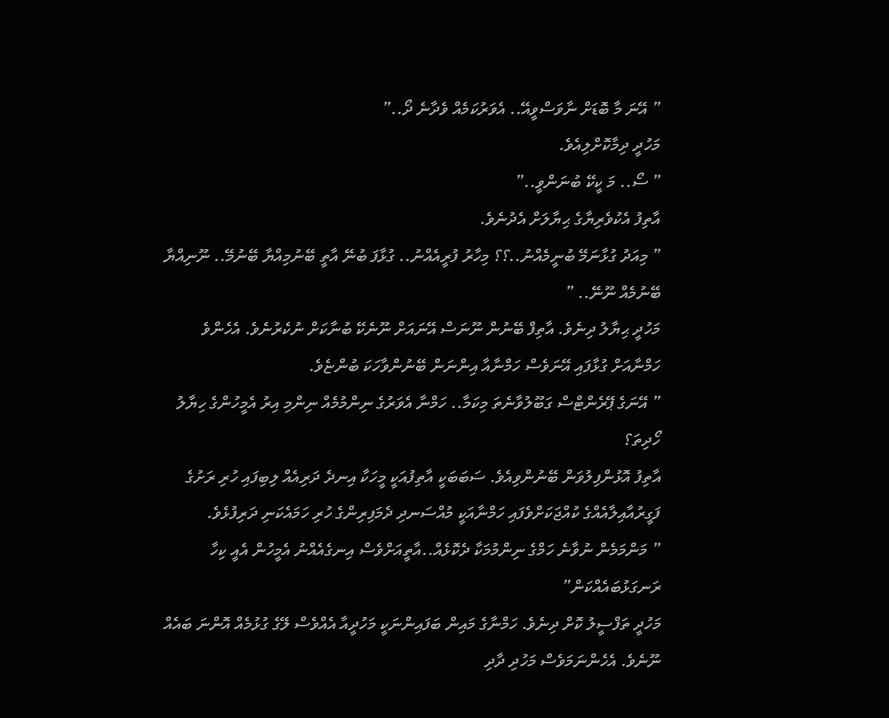” އޭނަ މާ ބޮޑަށް ނާވަސްވީއޭ.. އެވަރުކަމެއް ވެދާނެ ދޯ..”
މަހުދީ ދިމާކޮށްލިއެވެ.
” ސޯ.. މަ ކީކޭ ބުނަންވީ..”
އާތިފު އެކުވެރިޔާގެ ޙިޔާލަށް އެދުނެވެ.
” މިއަދު ގުޅާނަމޭ ބުނީމެއްނު..؟؟ މިހާރު ފުރީއެއްނު.. ގުޅާފަ ބުނޭ އާތީ ބޭނުމިއްޔާ ބޭނުމޭ.. ނޫނިއްޔާ ބޭނުމެއް ނޫނޭ.. ”
މަހުދީ ޙިޔާލު ދިނެވެ. އާތިފް ބޭނުން ނޫނަސް އޭނައަށް ނޫނެކޭ ބުނާކަށް ނުކެރުނެވެ. އެހެންވެ ހަމްނާއަށް ގުޅާފައި އޭނަވެސް ހަމްނާއާ އިންނަން ބޭނުންވާހަކަ ބުންޏެވެ.
” އޭނަގެ ޕޭރެންޓްސް ގަބޫލުވާނެތަ މިކަމާ.. ހަމްނާ އެވަރުގެ ނިންމުމެއް ނިންމި އިރު އެމީހުންގެ ހިޔާލު ހޯދިތަ؟
އާތިފު އޮޅުންފިލުވަން ބޭނުންވިއެވެ. ސަބަބަކީ އާތިފުއަކީ މީހަކާ އިނދެ ދަރިއެއް ލިބިފައި ހުރި ރަށުގެ ފަގީރުއާއިލާއެއްގެ ކުއްޖަކަށްވެފައި ހަމްނާއަކީ މުއްސަނދި ދެމަފިރިންގެ ހުރި ހަމައެކަނި ދަރިފުޅެވެ.
” މަންމަމެން ނުވާނެ ހަމްގެ ނިންމުމަކާ ދެކޮޅެއް..އާތީއަށްވެސް އިނގެއެއްނު އެމީހުން އެއީ ކިހާ ރަނގަޅުބައެއްކަން”
މަހުދީ ތަފްސީލު ކޮށް ދިނެވެ. ހަމްނާގެ މައިން ބަފައިންނަކީ މަހުދީއާ އެއްވެސް ލޭގެ ގުޅުމެއް އޮންނަ ބައެއް ނޫނެވެ. އެހެންނަމަވެސް މަހުދި ދާދި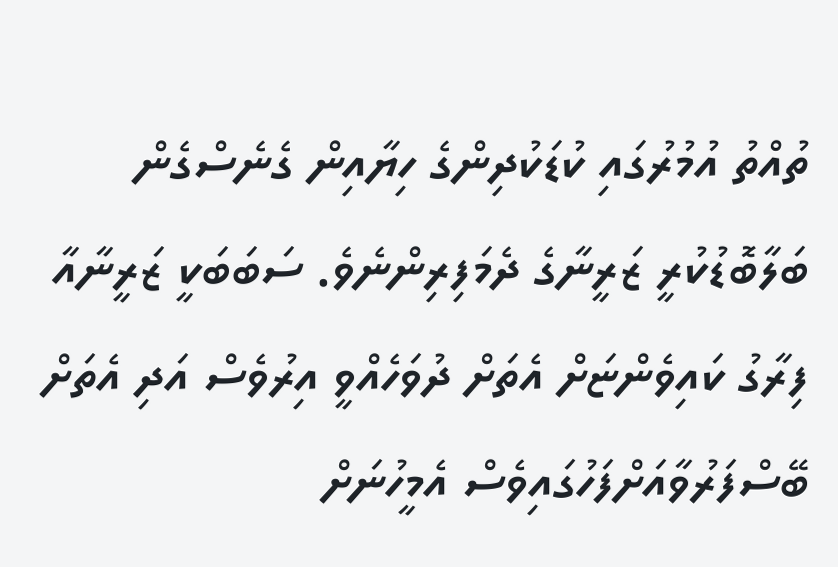ތުއްތު އުމުރުގައި ކުޑަކުދިންގެ ހިޔާއިން ގެނެސްގެން ބަލާބޮޑުކުރީ ޒަރީނާގެ ދެމަފިރިންނެވެ. ސަބަބަކީ ޒަރީނާއާ ފިރާގު ކައިވެންޏަށް އެތަށް ދުވަހެއްވީ އިރުވެސް އަދި އެތަށް ބޭސްފަރުވާއަށްފަހުގައިވެސް އެމީހުނަށް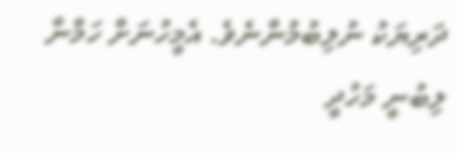ދަރިޔަކު ނުލިބުމުންނެވެ. އެމީހުނަށް ހަމްނާ ލިބުނީ މަހުދީ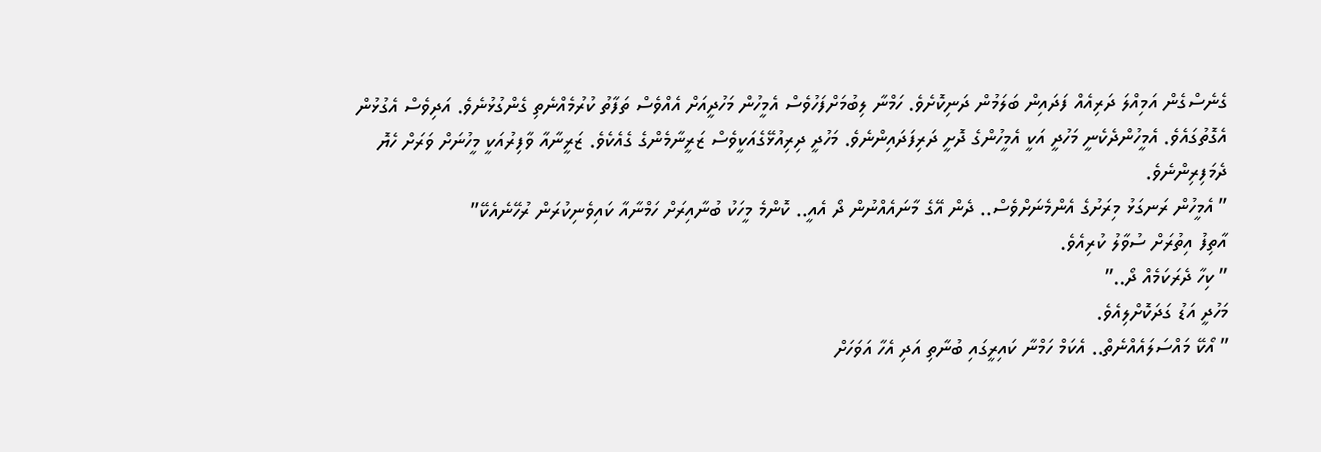ގެނެސްގެން އަމިއްލަ ދަރިއެއް ފަދައިން ބަލަމުން ދަނިކޮށެވެ. ހަމްނާ ލިބުމަށްފަހުވެސް އެމީހުން މަހުދީއަށް އެއްވެސް ތަފާތު ކުރުމެއްނެތި ގެންގުޅުނެވެ. އަދިވެސް އެގުޅުން އެގޮތުގައެވެ. އެމީހުންދެކެނީ މަހުދީ އަކީ އެމީހުންގެ ދޮށީ ދަރިފަދައިންނެވެ. މަހުދީ ދިރިއުޅޭގެއަކީވެސް ޒަރީނާމެންގެ ގެއެކެވެ. ޒަރީނާއާ ވާފިރުއަކީ މީހުނަށް ވަރަށް ހެޔޮ ދެމަފިރިންނެވެ.
” އެމީހުން ރަނގަޅު މިރަށުގެ އެންމެނަށްވެސް.. ދެން އޭގެ މާނައެއްނުން ދޯ އެއީ.. ކޮންމެ މީހަކު ބުނާއިރަށް ހަމްނާއާ ކައިވެނިކުރަން ރުހޭނެއެކޭ”
އާތިފު އިތުރަށް ސުވާލު ކުރިއެވެ.
” ކިހާ ދެރަކަމެއް ދޯ..”
މަހުދީ އަޑު ގަދަކޮށްލިއެވެ.
” އޯކޭ މައްސަލައެއްނެތް.. އެކަމް ހަމްނާ ކައިރީގައި ބުނާތި އަދި އެހާ އަވަހަށް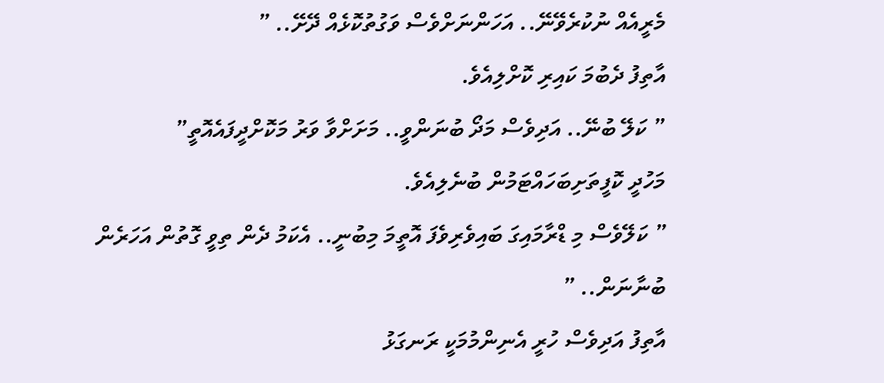މެރީއެއް ނުކުރެވޭނޭ.. އަހަންނަށްވެސް ވަގުތުކޮޅެއް ދޭށޭ.. ”
އާތިފު ދެބުމަ ކައިރި ކޮށްލިއެވެ.
” ކަލޭ ބުނޭ.. އަދިވެސް މަދޯ ބުނަންވީ.. މަށަށްވާ ވަރު މަކޮށްދީފައެއޮތީ”
މަހުދީ ކޮފީތަށިބަހައްޓަމުން ބުނެލިއެވެ.
” ކަލޭވެސް މި ޑްރާމައިގަ ބައިވެރިވެފަ އޮތީމަ މިބުނީ.. އެކަމު ދެން ތިވީ ގޮތުން އަހަރެން ބުނާނަން.. ”
އާތިފު އަދިވެސް ހުރީ އެނިންމުމަކީ ރަނގަޅު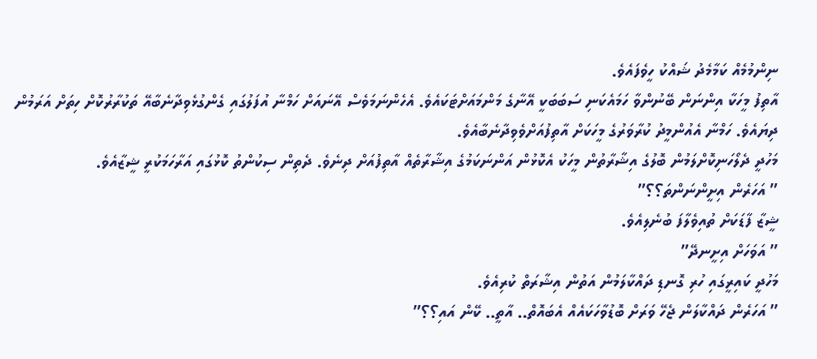ނިންމުމެއް ކަމާމެދު ޝައްކު ހީވެފައެވެ.
އާތިފު މީހަކާ އިންނަން ބޭނުންވާ ހަމައެކަނި ސަބަބަކީ އޭނާގެ މަންމައަށްޓަކައެވެ. އެހެންނަމަވެސް އޭނައަށް ހަމްނާ އުފަލުގައި ގެންގުޅެވިދާނެބާއޭ ތަކުރާރުކޮށް ހިތަށް އަރަމުން ދިޔައެވެ. ހަމްނާ އެއުންމީދު ކުރާވަރުގެ މީހަކަށް އާތިފުއަށްވެވިދާނެބާއެވެ.
މަހުދީ ދެލޯހަނިކޮށްލަމުން ބޮލުގެ އިޝާރާތުން މީހަކު އެކޮޅުން އަންނަކަމުގެ އިޝާރާތެއް އާތިފުއަށް ދިނެވެ. ދެތިން ސިކުންތު ކޮޅުގައި އަރާހަމަކުރީ ޝީޒާއެވެ.
” އަހަރެން އިށީންނަންތަ؟؟”
ޝީޒާ ފާޑަކަށް ތުއިވެލާފަ ބުނެލިއެވެ.
” އަވަހަށް އިށީނދޭ”
މަހުދީ ކައިރީގައި ހުރި ގޮނޑި ދައްކާލަމުން އަތުން އިޝާރަތް ކުރިއެވެ.
” އަހަރެން ދައްކާލަން ޖެހޭ ވަރަށް ބޮޑުވާހަކައެއް އެބައޮތް.. އާތީ.. ކޭން އައި؟؟”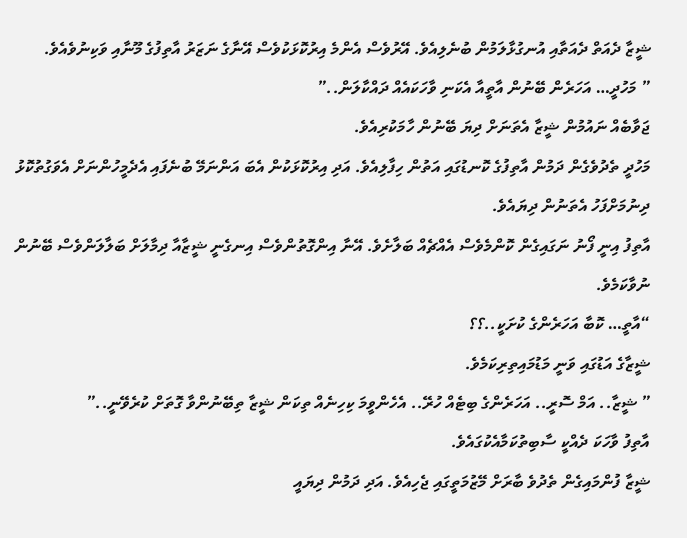ޝީޒާ ދެއަތް ދެއަތާއި އުނގުޅާލަމުން ބުނެލިއެވެ. އޭރުވެސް އެންމެ އިރުކޮޅަކުވެސް އޭނާގެ ނަޒަރު އާތިފުގެ މޫނާއި ވަކިނުވެއެވެ.
” މަހުދީ… އަހަރެން ބޭނުން އާތީއާ އެކަނި ވާހަކައެއް ދައްކާލަން..”
ޖަވާބެއް ނައުމުން ޝީޒާ އެތަނަށް ދިޔަ ބޭނުން ހާމަކުރިއެވެ.
މަހުދީ ތެދުވެގެން ދަމުން އާތިފުގެ ކޮނޑުގައި އަތުން ހިފާލިއެވެ. އަދި އިރުކޮޅަކުން އެބަ އަންނަމޭ ބުނެފައި އެދެމީހުންނަށް އެވަގުތުކޮޅު ދިނުމަށްފަހު އެތަނުން ދިޔައެވެ.
އާތިފު އިނީ ފޯނު ނަގައިގެން ކޮންމެވެސް އެއްޗެއް ބަލާށެވެ. އޭނާ އިންގޮތުންވެސް އިނގެނީ ޝީޒާއާ ދިމާލަށް ބަލާލަންވެސް ބޭނުން ނުވާކަމެވެ.
“އާތީ… ކޮބާ އަހަރެންގެ ކުށަކީ..؟؟
ޝީޒާގެ އަޑުގައި ވަނީ މަޑުމައިތިރިކަމެވެ.
” ޝީޒާ.. އަމް ސޮރީ.. އަހަރެންގެ ބިޓެއް ހުރޭ.. އެހެންވީމަ ކިހިނެއް ތިކަން ޝީޒާ ތިބޭނުންވާ ގޮތަށް ކުރެވޭނީ..”
އާތިފު ވާހަކަ ދެއްކީ ސާބިތުކަމާއެކުގައެވެ.
ޝީޒާ ފުންމައިގެން ތެދުވެ ބާރަށް މޭޒުމަތީގައި ޖެހިއެވެ. އަދި ދަމުން ދިޔައީ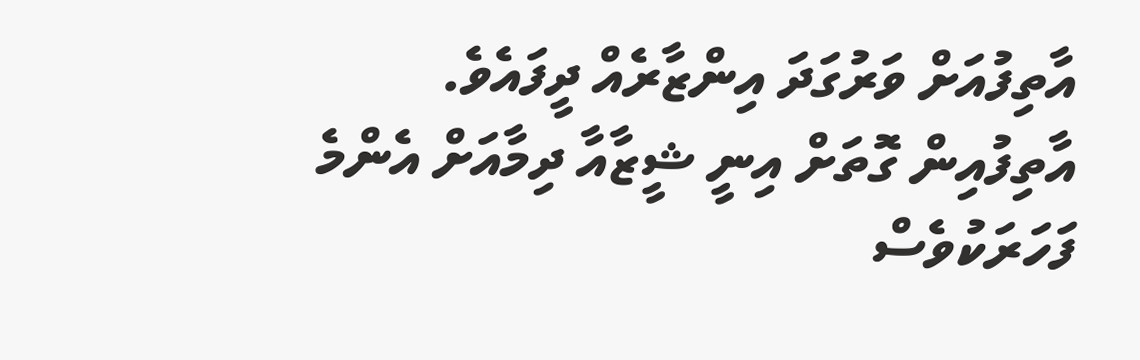އާތިފުއަށް ވަރުގަދަ އިންޒާރެއް ދީފައެވެ.
އާތިފުއިން ގޮތަށް އިނީ ޝީޒާއާ ދިމާއަށް އެންމެ ފަހަރަކުވެސް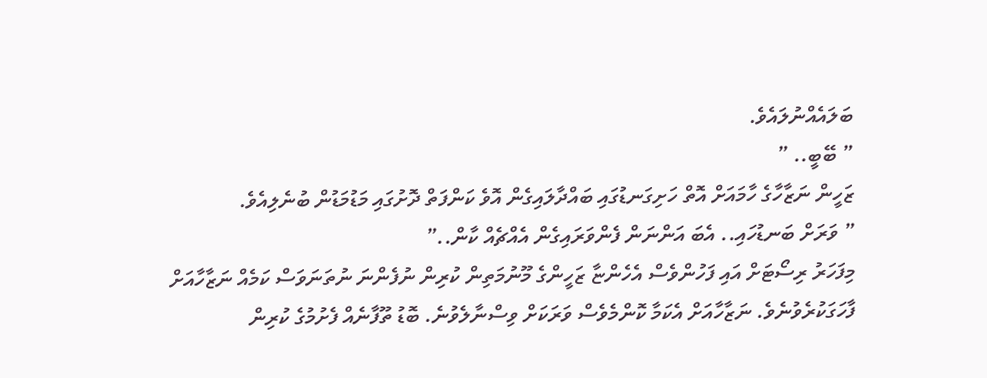ބަލައެއްނުލައެވެ.
” ބޭބީ.. ”
ޒަހީން ނަޒާހާގެ ހާމައަށް އޮތް ހަށިގަނޑުގައި ބައްދާލައިގެން އޮވެ ކަންފަތް ދޮށުގައި މަޑުމަޑުން ބުނެލިއެވެ.
” ވަރަށް ބަނޑުހައި.. އެބަ އަންނަން ފެންވަރައިގެން އެއްޗެއް ކާން..”
މިފަހަރު ރިސޯޓަށް އައި ފަހުންވެސް އެހެންޏާ ޒަހީންގެ މޫނުމަތިން ކުރިން ނުފެންނަ ނުތަނަވަސް ކަމެއް ނަޒާހާއަށް ފާހަގަކުރެވުނެވެ. ނަޒާހާއަށް އެކަމާ ކޮންމެވެސް ވަރަކަށް ވިސްނާލެވުނެ. ބޮޑު ތޫފާނެއް ފެށުމުގެ ކުރިން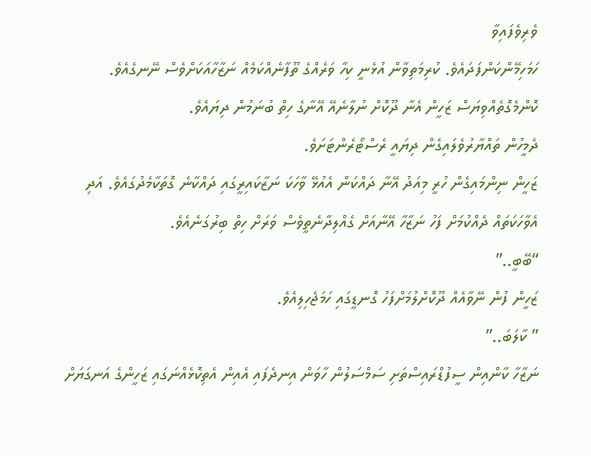ވެރިވެފައިވާ
ހަމަހިމޭންކަންފަދައެވެ. ކުރިމަތިވާން އުޅެނީ ކިހާ ވަރެއްގެ ތޫފާނެއްކަމެއް ނަޒާހާއަކަށްވެސް ނޭނގެއެވެ. ކޮންމެގޮތެއްވިޔަސް ޒަހީން އެނާ ދޫކޮށް ނުލާނެއޭ އޭނާގެ ހިތް ބުނަމުން ދިޔައެވެ.
ދެމީހުން ތައްޔާރުވެލައިގެން ދިޔައީ ރެސްޓޯރެންޓަށަވެ.
ޒަހީން ނިންމައިގެން ހުރީ މިއަދު އޭނާ ދައްކަން އެއުޅޭ ވާހަކަ ނަޒާކައިރީގައި ދައްކާނެ ގޮތަކާމެދުގައެވެ. އަދި އެވާހަކަތައް ދެއްކުމަށް ފަހު ނަޒާހާ އޭނާއަށް ގެއްލިދާނެތީވެސް ވަރަށް ހިތް ބިރުގަނެއެވެ.
“ބޭބީ..”
ޒަހީން ފުން ނޭވާއެއް ދޫކޮށްލުމަށްފަހު ގޮނޑީގައި ހަމަޖެހިލިއެވެ.
” ކާލަބަ..”
ނަޒާހާ ކާންއިން ސީފުޑްރައިސްތަށި ސަމްސަލުން ހާވަން އިނދެފައި އެއިން އެތިކޮޅެއްނަގައި ޒަހީންގެ އަނގަޔަށް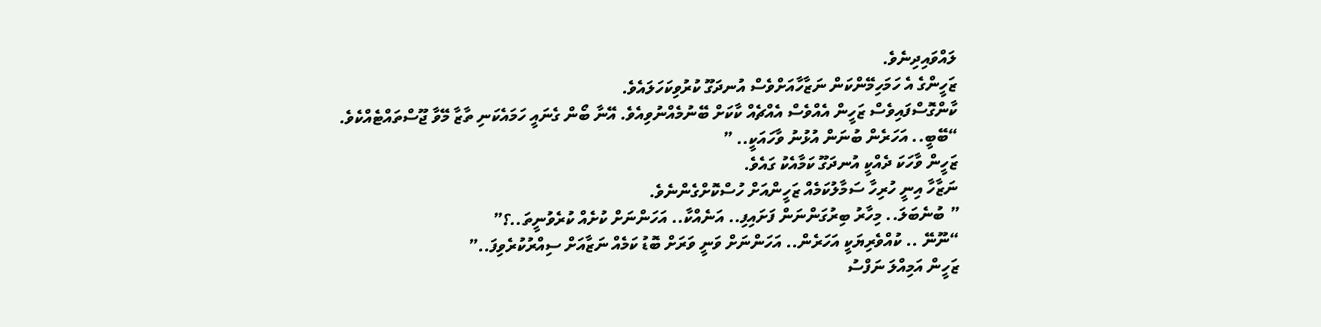ލައްވައިދިނެވެ.
ޒަހީންގެ އެ ހަމަހިމޭންކަން ނަޒާހާއަށްވެސް އުނދަގޫ ކުރުވިކަހަލައެވެ.
ކާންގޮސްފައިވެސް ޒަހީން އެއްވެސް އެއްޗެއް ކާކަށް ބޭނުމެއްނުވިއެވެ. އޭނާ ބޯން ގެނައީ ހަމައެކަނި ތާޒާ މޭވާ ޖޫސްތައްޓެއްކެވެ.
“ބޭބީ.. އަހަރެން ބުނަން އުޅުނު ވާހައަކީ.. ”
ޒަހީން ވާހަކަ ދެއްކީ އުނދަގޫ ކަމާއެކު ގައެވެ.
ނަޒާހާ އިނީ ހުރިހާ ސަމާލުކަމެއް ޒަހީންއަށް ހުސްކޮށްގެންނެވެ.
” ބުނެބަލަ.. މިހާރު ބިރުގަންނަން ފަށައިފި.. އަނެއްކާ.. އަހަންނަށް ކުށެއް ކުރެވުނީތަ..؟”
“ނޫނޭ .. ކުއްވެރިޔަކީ އަހަރެން.. އަހަންނަށް ވަނީ ވަރަށް ބޮޑު ކަމެއް ނަޒާއަށް ސިއްރުކުރެވިފަ..”
ޒަހީން އަމިއްލަ ނަފްސު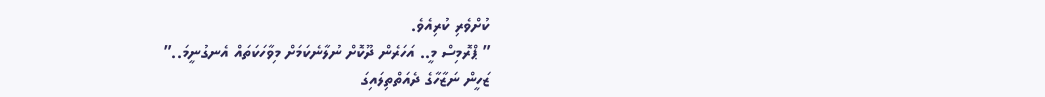ކުށްވެރި ކުރިއެވެ.
” ޕްރޮމިސް މީ.. އަހަރެން ދޫކޮށް ނުލާނެކަމަށް މިވާހަކަތައް އެނގުނީމަ..”
ޒަހީން ނަޒާހާގެ ދެއަތްތިލައިގަ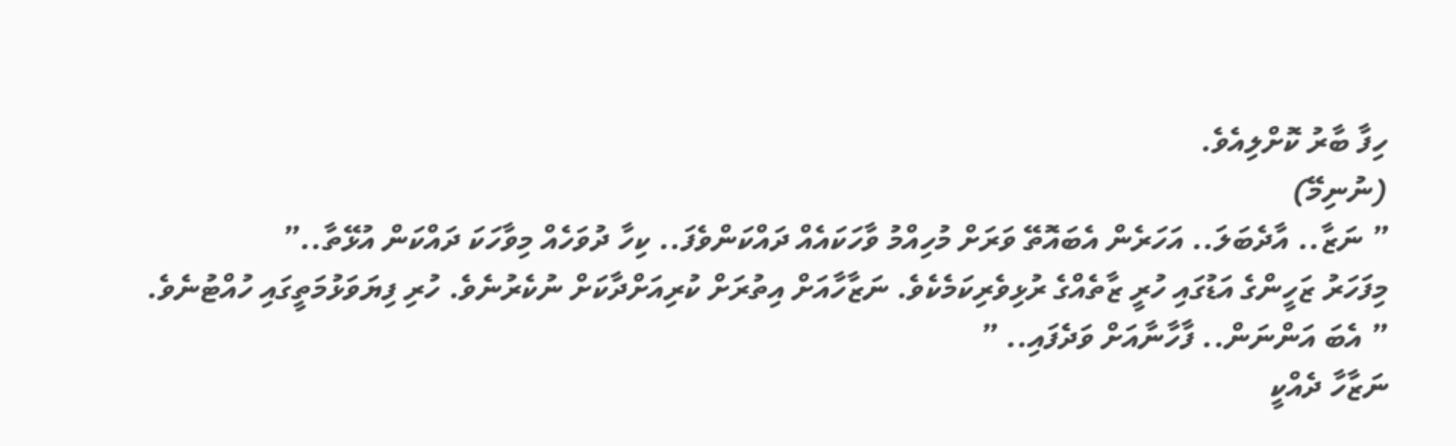ހިފާ ބާރު ކޮށްލިއެވެ.
(ނުނިމޭ)
” ނަޒާ.. އާދެބަލަ.. އަހަރެން އެބައޮތޭ ވަރަށް މުހިއްމު ވާހަކައެއް ދައްކަންވެފަ.. ކިހާ ދުވަހެއް މިވާހަކަ ދައްކަން އުޅޭތާ..”
މިފަހަރު ޒަހީންގެ އަޑުގައި ހުރީ ޒާތެއްގެ ރުޅިވެރިކަމެކެވެ. ނަޒާހާއަށް އިތުރަށް ކުރިއަށްދާކަށް ނުކެރުނެވެ. ހުރި ފިޔަވަޅުމަތީގައި ހުއްޓުނެވެ.
” އެބަ އަންނަން.. ފާހާނާއަށް ވަދެފައި.. ”
ނަޒާހާ ދެއްކީ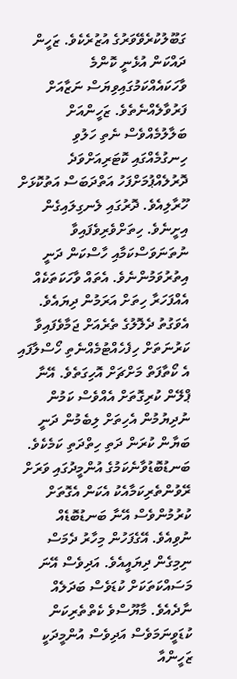ގަބޫލުކުރެވޭވަރުގެ އުޒުރެކެވެ. ޒަހީން ދައްކަން އުޅެނީ ކޮންމެ ވާހަކައެއްކަމުގައިވިޔަސް ނަޒާއަށް ފަރުވާލެއްނެތެވެ. ޒަހީންއަށް ބަލާލުމެއްވެސް ނެތި ހަލުވި ހިނގުމެއްގައި ކޮޓަރިއަށްވަދެ ދޮރުލެއްޕުމަށްފަހު އަތްދަބަސް އަތުކޮޅަށް ހޫރާލިއެވެ. ދޮރުގައި ލެނގިލައިގެން އިށީނެވެ. ހިތަށްވެރިވެފައިވާ ނުތަނަވަސްކަމާއި ހާސްކަން ދަނީ އިތުރުވަމުންނެވެ. އެތައް ވާހަކަތަކެއް އެއްފަހަރާ ހިތަށް އަރަމުން ދިޔައެވެ. އެވަގުތު ދެލޮލުގެ ތެރެއަށް ޖަމާވެފައިވާ ކަރުނަތަށް ހިފެހެއްޓުމެއްނެތި ހޯސްލާފައި އެ ކޯތާފަތް މަށްޗަށް އޮހިގަތެވެ. އޭނާ ޕްލޭން ކުރިގޮތަށް އެއްވެސް ކަމުން ނުދިޔުމުން އެހިތަށް ލިބެމުން ދަނީ ބަޔާން ކުރަން ދަތި ހިތްދަތި ކަމެކެވެ. ބަނޑުބޮޑުވާނެކަމުގެ އުންމީދުގައި ވަރަށް ރޭވުންތެރިކަމާއެކު އެކަން އެގޮތަށް ކުރުމުންވެސް އޭނާ ބަނޑުބޮޑެއް ނުވިއެވެ. އޭގެފަހުން މިހާރު ދެމަސް ނިމިގެން ދިޔައީއެވެ. އަދިވެސް އޭނަ މަސައްކަތަކަށް ކުޑަވެސް ބަދަލެއް ނާދެއެވެ. މާޔޫސްވެ ކެތްތެރިކަން ކުޑަވީނަމަވެސް އަދިވެސް އުންމީދަކީ ޒަހީންއާ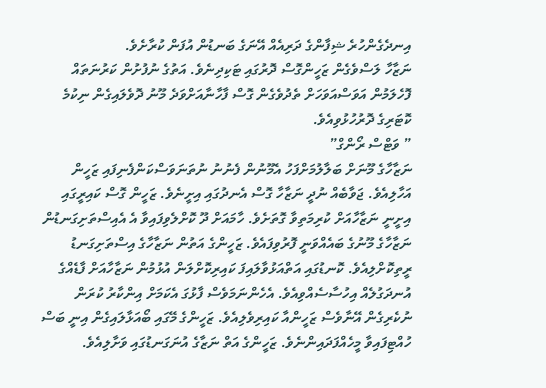އިނދެގެންހުރެ ޝިފާންގެ ދަރިއެއް އޭނަގެ ބަނޑުން އުފަން ކުރާށެވެ.
ނަޒާހާ ލަސްވެގެން ޒަހީންގޮސް ދޮރުގައި ޓަކިދިނެވެ. އަތުގެ ނުފުށުން ކަރުނަތައް ފޮހެލަމުން އަވަސްއަވަހަށް ތެދުވެގެން ގޮސް ފާހާނާއަށްވަދެ މޫނު ދޮވެލައިގެން ނިކުމެ ކޮޓަރިގެ ދޮރުހުޅުވިއެވެ.
” ވަޓްސް ރޯންގް”
ނަޒާހާގެ މޫނަށް ބަލާލުމަށްފަހު އެމޫނުން ފެނުނު ނުތަނަވަސްކަންފެނިފައި ޒަހީން އަހާލިއެވެ. ޖަވާބެއް ނުދީ ނަޒާހާ ގޮސް އެނދުގައި އިށީނެވެ. ޒަހީން ގޮސް ކައިރީގައި އިށީނީ ނަޒާހާއަށް ކުރިމަތިވާ ގޮތަށެވެ. ހާމައަށް ދޫ ކޮށްލެވިފައިވާ އެ އެއިސްތަށިގަނޑުން ނަޒާހާގެ މޫނުގެ ބައެއްވަނީ ފޮރުވިފައެވެ. ޒަހީންގެ އަތުން ނަޒާހާގެ އިސްތަށިގަނޑު ރީތިކޮށްލިއެވެ. ކޮނޑުގައި އަތްއަޅުވާލައިފަ ކައިރިކޮށްލަން އުޅުމުން ނަޒާހާއަށް ފާޑެއްގެ އުނދަގުލެއް އިހުސާސެއްވިއެވެ. އެހެންނަމަވެސް ފާޅުގަ އެކަމަށް އިންކާރު ކުރަން ނުކެރިގެން އޭނާވެސް ޒަހީންއާ ކައިރިވެލިއެވެ. ޒަހީންގެ މޭގައި ބޯއަޅާލައިގެން އިނީ ބަސް ހުއްޓިފައިވާ މީހެއްފަދައިންނެވެ. ޒަހީންގެ އަތް ނަޒާގެ އުނަގަނޑުގައި ވަށާލިއެވެ.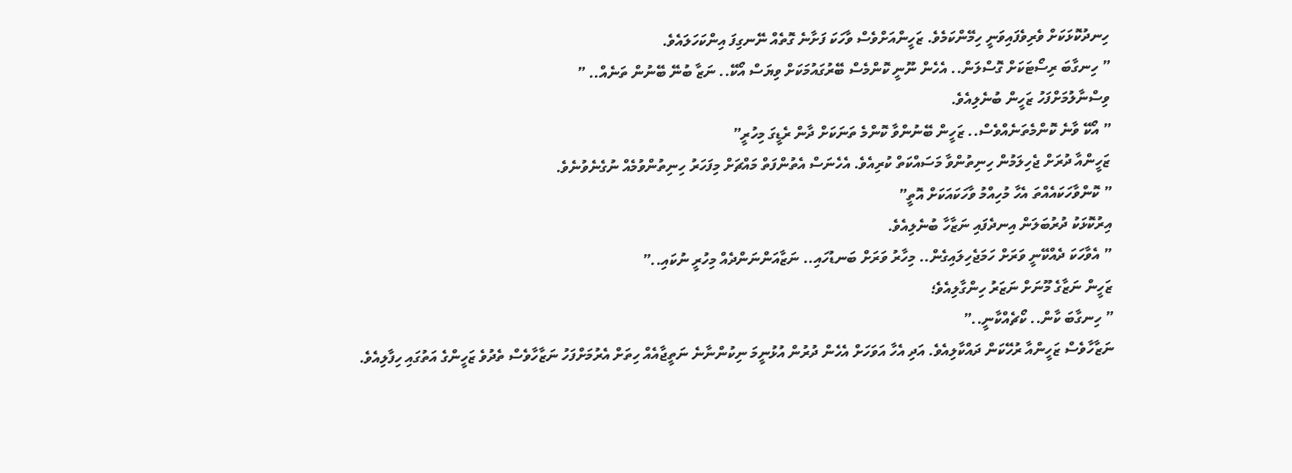ހިނދުކޮޅަކަށް ވެރިވެފައިވަނީ ހިމޭންކަމެވެ. ޒަހީންއަށްވެސް ވާހަކަ ފަށާނެ ގޮތެއް ނޭނގިފަ އިންކަހަލައެވެ.
” ހިނގާބަ ރިސޯޓަކަށް ގޮސްލަން.. އެހެން ނޫނީ ކޮންމެސް ބޭރުގައުމަކަށް ވިޔަސް އޯކޭ.. ނަޒާ ބުނޭ ބޭނުން ތަނެއް.. ”
ވިސްނާލުމަށްފަހު ޒަހީން ބުނެލިއެވެ.
” އޯކޭ ވާނެ ކޮންމެތަނެއްވެސް.. ޒަހީން ބޭނުންވާ ކޮންމެ ތަނަކަށް ދާން ރެޑީގަ މިހުރީ”
ޒަހީންއާ ދުރަށް ޖެހިލަމުން ހިނިތުންވާ މަސައްކަތް ކުރިއެވެ. އެހެނަސް އެތުންފަތް މައްޗަށް މިފަހަރު ހިނިތުންވުމެއް ނުގެނެވުނެވެ.
” ކޮންވާހަކައެއްތަ އެހާ މުހިއްމު ވާހަކައަކަށް އޮތީ”
އިރުކޮޅަކު ދުރުބަލަން އިނދެފައި ނަޒާހާ ބުނެލިއެވެ.
” އެވާހަކަ ދެއްކޭނީ ވަރަށް ހަމަޖެހިލައިގެން.. މިހާރު ވަރަށް ބަނޑުހައި.. ނަޒާއަންނަންދެއް މިހުރީ ނުކައި..”
ޒަހީން ނަޒާގެ މޫނަށް ނަޒަރު ހިންގާލިއެވެ؛
” ހިނގާބަ ކާން.. ކޯޗެއްކާނީ..”
ނަޒާހާވެސް ޒަހީންއާ ރުހޭކަން ދައްކާލިއެވެ. އަދި އެހާ އަވަހަށް އެހެން ދުރުން އުޅުނީމަ ނިކުންނާނެ ނަތީޖާއެއް ހިތަށް އެރުމަށްފަހު ނަޒާހާވެސް ތެދުވެ ޒަހީންގެ އަތުގައި ހިފާލިއެވެ.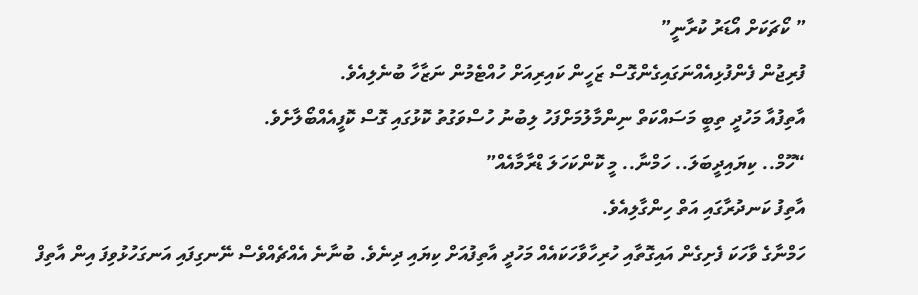” ކޯޗަކަށް އޯޑަރު ކުރާނީ”
ފުރިޖުން ފެންފުޅިއެއްނަގައިގެންގޮސް ޒަހީން ކައިރިއަށް ހުއްޓެމުން ނަޒާހާ ބުނެލިއެވެ.
އާތިފުއާ މަހުދީ ތިބީ މަސައްކަތް ނިންމާލުމަށްފަހު ލިބުނު ހުސްވަގުތު ކޮޅުގައި ގޮސް ކޮފީއެއްބޯލާށެވެ.
“ހޫމް.. ކިޔައިދީބަލަ.. ހަމްނާ.. މީ ކޮންކަހަލަ ޑްރާމާއެއް”
އާތިފު ކަނދުރާގައި އަތް ހިންގާލިއެވެ.
ހަމްނާގެ ވާހަކަ ފެށިގެން އައިގޮތާއި ހުރިހާވާހަކައެއް މަހުދީ އާތިފުއަށް ކިޔައި ދިނެވެ. ބުނާނެ އެއްޗެއްވެސް ނޭނގިފައި އަނގަހުޅުވިފަ އިން އާތިފް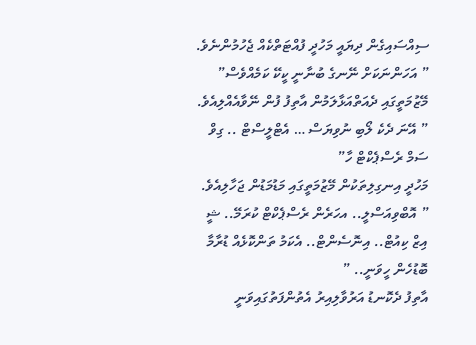ސިއްސައިގެން ދިޔައީ މަހުދީ ފުއްޓަތްކެއް ޖެހުމުންނެވެ.
” އަހަންނަކަށް ނޭނގެ ބުނާނީ ކީކޭ ކަމެއްވެސް”
މޭޒުމަތީގައި ދެއަތްއަޅާލަމުން އާތިފު ފުން ނޭވާއެއްލިއެވެ.
” އޭނަ ދެކެ ލޯބި ނުވިޔަސް … އެޓްލީސްޓް .. ގިވް ސަމް ރެސްޕެކްޓް ހާ”
މަހުދީ އިނގިލިތަކުން މޭޒުމަތީގައި މަޑުމަޑުން ޖަހާލިއެވެ.
” އޮބްވިއަސްލީ.. އހަރެން ރެސްޕެކްޓް ކުރަމޭ.. ޝީ އިޒް ކިއުޓް.. އިނޮސެންޓް.. އެކަމު ތަންކޮޅެއް ޑުރާމާ ބޮޑުހެން ހީވަނީ.. ”
އާތިފު ދެކޮނޑު އަރުވާލިއިރު އެތުންފަތުގައިވަނީ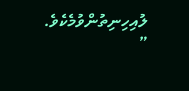ލުއިހިނިތުންވުމެކެވެ.
”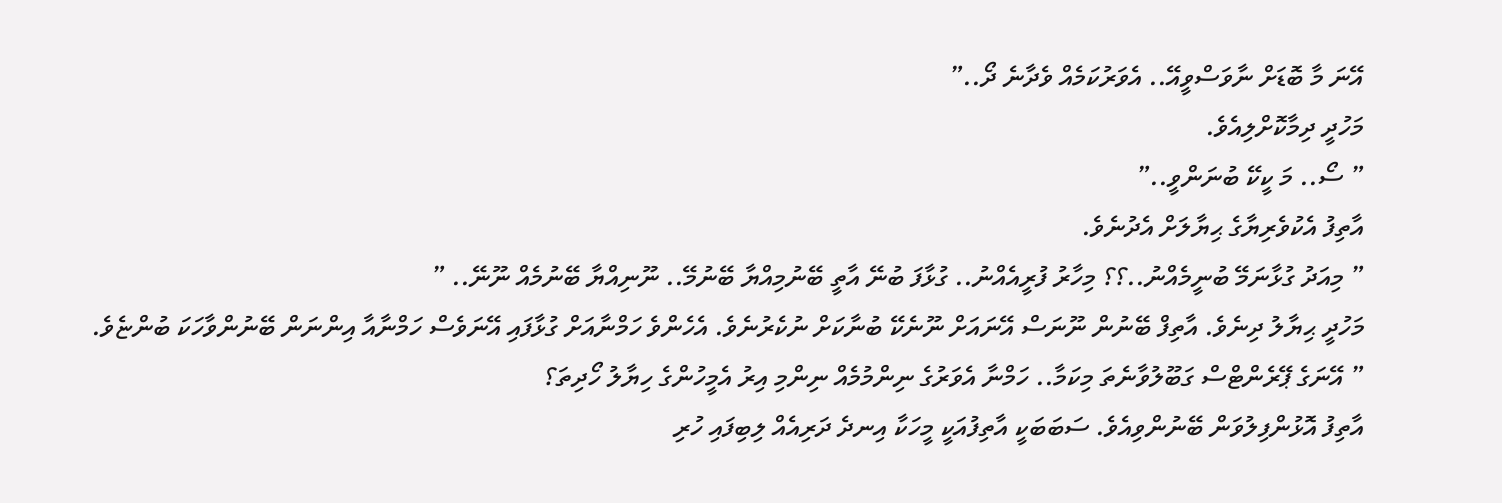އޭނަ މާ ބޮޑަށް ނާވަސްވީއޭ.. އެވަރުކަމެއް ވެދާނެ ދޯ..”
މަހުދީ ދިމާކޮށްލިއެވެ.
” ސޯ.. މަ ކީކޭ ބުނަންވީ..”
އާތިފު އެކުވެރިޔާގެ ޙިޔާލަށް އެދުނެވެ.
” މިއަދު ގުޅާނަމޭ ބުނީމެއްނު..؟؟ މިހާރު ފުރީއެއްނު.. ގުޅާފަ ބުނޭ އާތީ ބޭނުމިއްޔާ ބޭނުމޭ.. ނޫނިއްޔާ ބޭނުމެއް ނޫނޭ.. ”
މަހުދީ ޙިޔާލު ދިނެވެ. އާތިފް ބޭނުން ނޫނަސް އޭނައަށް ނޫނެކޭ ބުނާކަށް ނުކެރުނެވެ. އެހެންވެ ހަމްނާއަށް ގުޅާފައި އޭނަވެސް ހަމްނާއާ އިންނަން ބޭނުންވާހަކަ ބުންޏެވެ.
” އޭނަގެ ޕޭރެންޓްސް ގަބޫލުވާނެތަ މިކަމާ.. ހަމްނާ އެވަރުގެ ނިންމުމެއް ނިންމި އިރު އެމީހުންގެ ހިޔާލު ހޯދިތަ؟
އާތިފު އޮޅުންފިލުވަން ބޭނުންވިއެވެ. ސަބަބަކީ އާތިފުއަކީ މީހަކާ އިނދެ ދަރިއެއް ލިބިފައި ހުރި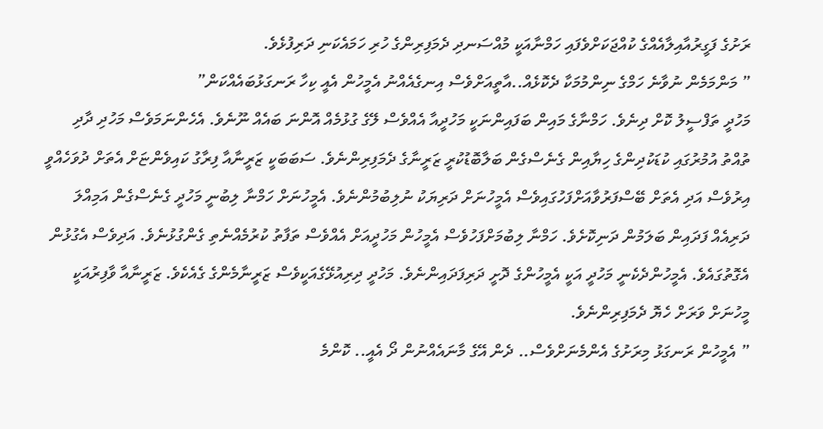ރަށުގެ ފަގީރުއާއިލާއެއްގެ ކުއްޖަކަށްވެފައި ހަމްނާއަކީ މުއްސަނދި ދެމަފިރިންގެ ހުރި ހަމައެކަނި ދަރިފުޅެވެ.
” މަންމަމެން ނުވާނެ ހަމްގެ ނިންމުމަކާ ދެކޮޅެއް..އާތީއަށްވެސް އިނގެއެއްނު އެމީހުން އެއީ ކިހާ ރަނގަޅުބައެއްކަން”
މަހުދީ ތަފްސީލު ކޮށް ދިނެވެ. ހަމްނާގެ މައިން ބަފައިންނަކީ މަހުދީއާ އެއްވެސް ލޭގެ ގުޅުމެއް އޮންނަ ބައެއް ނޫނެވެ. އެހެންނަމަވެސް މަހުދި ދާދި ތުއްތު އުމުރުގައި ކުޑަކުދިންގެ ހިޔާއިން ގެނެސްގެން ބަލާބޮޑުކުރީ ޒަރީނާގެ ދެމަފިރިންނެވެ. ސަބަބަކީ ޒަރީނާއާ ފިރާގު ކައިވެންޏަށް އެތަށް ދުވަހެއްވީ އިރުވެސް އަދި އެތަށް ބޭސްފަރުވާއަށްފަހުގައިވެސް އެމީހުނަށް ދަރިޔަކު ނުލިބުމުންނެވެ. އެމީހުނަށް ހަމްނާ ލިބުނީ މަހުދީ ގެނެސްގެން އަމިއްލަ ދަރިއެއް ފަދައިން ބަލަމުން ދަނިކޮށެވެ. ހަމްނާ ލިބުމަށްފަހުވެސް އެމީހުން މަހުދީއަށް އެއްވެސް ތަފާތު ކުރުމެއްނެތި ގެންގުޅުނެވެ. އަދިވެސް އެގުޅުން އެގޮތުގައެވެ. އެމީހުންދެކެނީ މަހުދީ އަކީ އެމީހުންގެ ދޮށީ ދަރިފަދައިންނެވެ. މަހުދީ ދިރިއުޅޭގެއަކީވެސް ޒަރީނާމެންގެ ގެއެކެވެ. ޒަރީނާއާ ވާފިރުއަކީ މީހުނަށް ވަރަށް ހެޔޮ ދެމަފިރިންނެވެ.
” އެމީހުން ރަނގަޅު މިރަށުގެ އެންމެނަށްވެސް.. ދެން އޭގެ މާނައެއްނުން ދޯ އެއީ.. ކޮންމެ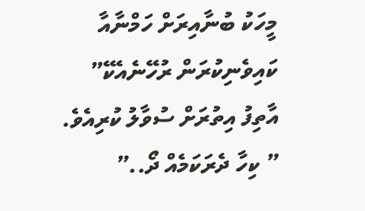މީހަކު ބުނާއިރަށް ހަމްނާއާ ކައިވެނިކުރަން ރުހޭނެއެކޭ”
އާތިފު އިތުރަށް ސުވާލު ކުރިއެވެ.
” ކިހާ ދެރަކަމެއް ދޯ..”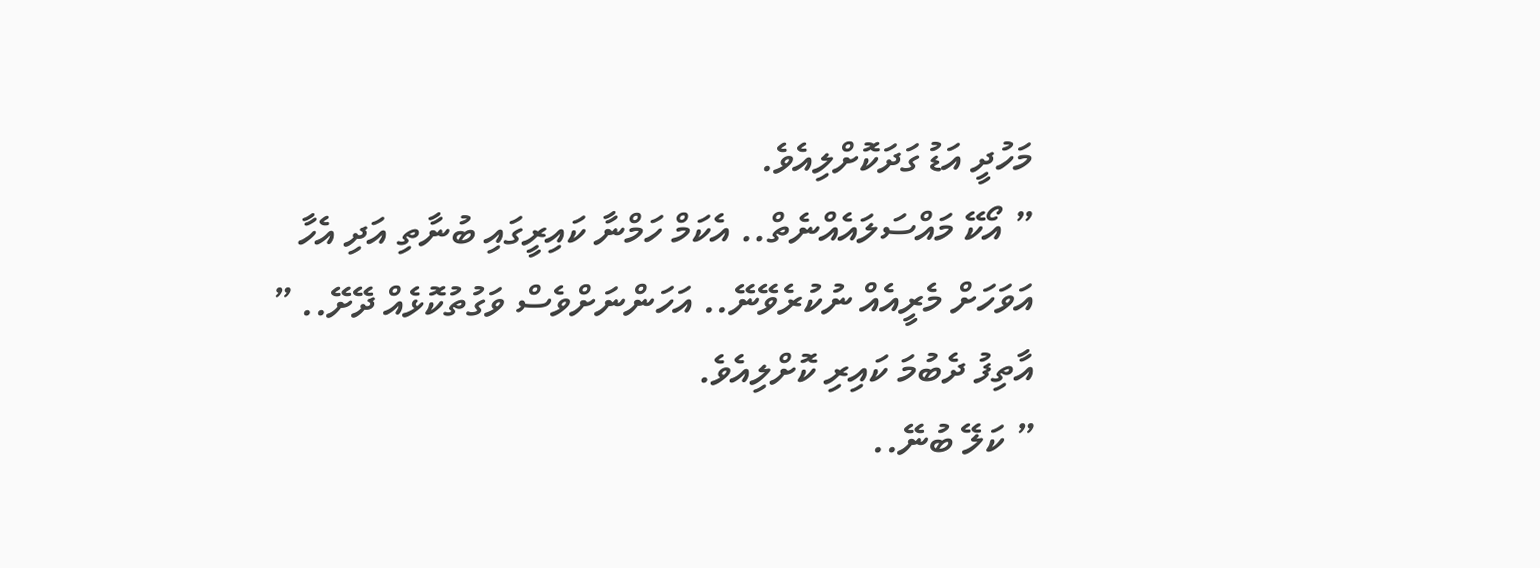މަހުދީ އަޑު ގަދަކޮށްލިއެވެ.
” އޯކޭ މައްސަލައެއްނެތް.. އެކަމް ހަމްނާ ކައިރީގައި ބުނާތި އަދި އެހާ އަވަހަށް މެރީއެއް ނުކުރެވޭނޭ.. އަހަންނަށްވެސް ވަގުތުކޮޅެއް ދޭށޭ.. ”
އާތިފު ދެބުމަ ކައިރި ކޮށްލިއެވެ.
” ކަލޭ ބުނޭ..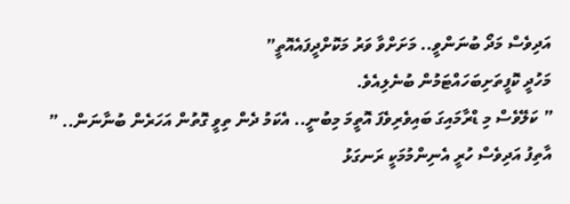އަދިވެސް މަދޯ ބުނަންވީ.. މަށަށްވާ ވަރު މަކޮށްދީފައެއޮތީ”
މަހުދީ ކޮފީތަށިބަހައްޓަމުން ބުނެލިއެވެ.
” ކަލޭވެސް މި ޑްރާމައިގަ ބައިވެރިވެފަ އޮތީމަ މިބުނީ.. އެކަމު ދެން ތިވީ ގޮތުން އަހަރެން ބުނާނަން.. ”
އާތިފު އަދިވެސް ހުރީ އެނިންމުމަކީ ރަނގަޅު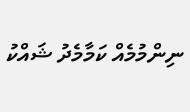ނިންމުމެއް ކަމާމެދު ޝައްކު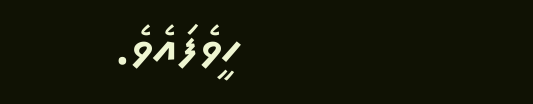ހީވެފައެވެ.